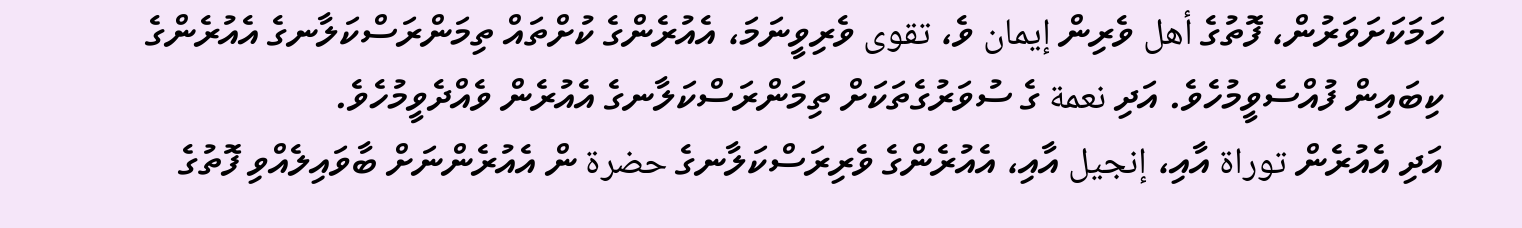ހަމަކަށަވަރުން، ފޮތުގެ أهل ވެރިން إيمان ވެ، تقوى ވެރިވީނަމަ، އެއުރެންގެ ކުށްތައް ތިމަންރަސްކަލާނގެ އެއުރެންގެ ކިބައިން ފުއްސެވީމުހެވެ. އަދި نعمة ގެ ސުވަރުގެތަކަށް ތިމަންރަސްކަލާނގެ އެއުރެން ވެއްދެވީމުހެވެ.
އަދި އެއުރެން توراة އާއި، إنجيل އާއި، އެއުރެންގެ ވެރިރަސްކަލާނގެ حضرة ން އެއުރެންނަށް ބާވައިލެއްވި ފޮތުގެ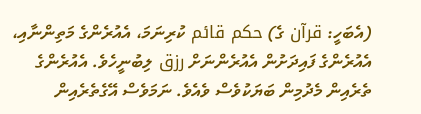(އެބަހީ: قرآن ގެ) حكم قائم ކުރިނަމަ، އެއުރެންގެ މަތިންނާއި، އެއުރެންގެ ފައިދަށުން އެއުރެންނަށް رزق ލިބުނީހެވެ. އެއުރެންގެ ތެރެއިން މެދުމިން ބަޔަކުވެސް ވެއެވެ. ނަމަވެސް އޭގެތެރެއިން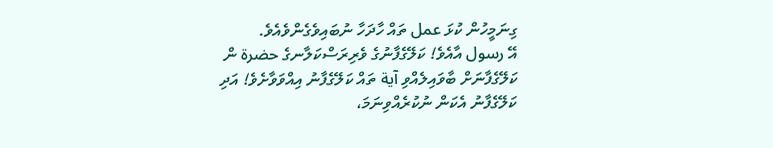ގިނަމީހުން ކުޅަ عمل ތައް ހާދަހާ ނުބައިވެގެންވެއެވެ.
އޭ رسول އާއެވެ! ކަލޭގެފާނުގެ ވެރިރަސްކަލާނގެ حضرة ން ކަލޭގެފާނަށް ބާވައިލެއްވި آية ތައް ކަލޭގެފާނު އިއްވަވާށެވެ! އަދި ކަލޭގެފާނު އެކަން ނުކުރެއްވިނަމަ،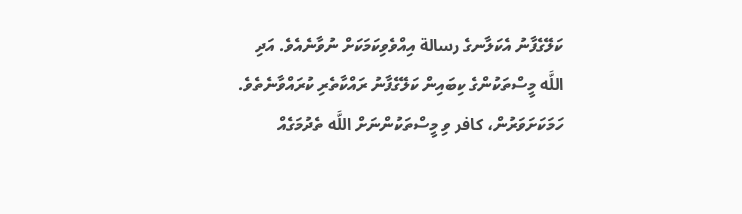ކަލޭގެފާނު އެކަލާނގެ رسالة އިއްވެވިކަމަކަށް ނުވާނެއެވެ. އަދި اللَّه މީސްތަކުންގެ ކިބައިން ކަލޭގެފާނު ރައްކާތެރި ކުރައްވާނެތެވެ. ހަމަކަށަވަރުން، كافر ވި މީސްތަކުންނަށް اللَّه ތެދުމަގެއް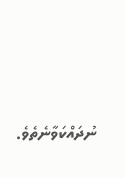ނުދައްކަވާނެތެވެ.